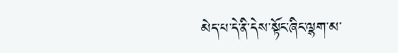མེད་པ་དེ་ནི་དེས་སྟོང་ཞིང་ལྷག་མ་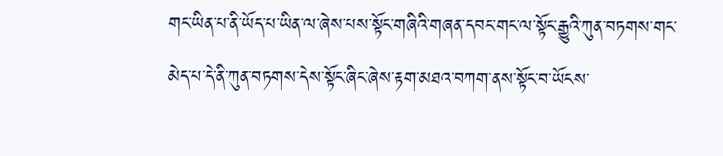གང་ཡིན་པ་ནི་ཡོད་པ་ཡིན་ལ་ཞེས་པས་སྟོང་གཞིའི་གཞན་དབང་གང་ལ་སྟོང་རྒྱུའི་ཀུན་བཏགས་གང་མེད་པ་དེ་ནི་ཀུན་བཏགས་དེས་སྟོང་ཞིང་ཞེས་རྟག་མཐའ་བཀག་ནས་སྟོང་བ་ཡོངས་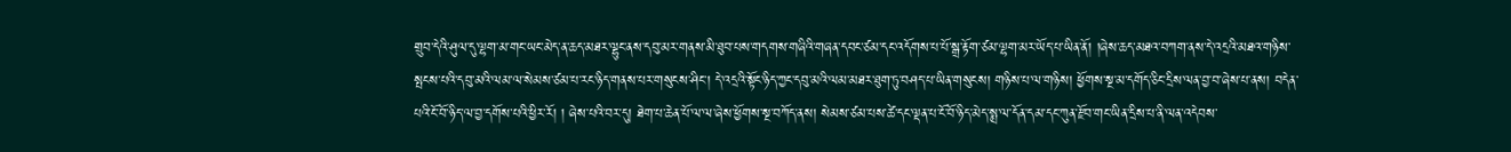གྲུབ་དེའི་ཤུལ་དུ་ལྷག་མ་གང་ཡང་མེད་ན་ཆད་མཐར་ལྷུང་ནས་དབུ་མར་གནས་མི་ཐུབ་པས་གདགས་གཞིའི་གཞན་དབང་ཙམ་དང་འདོགས་པ་པོ་སྒྲ་རྟོག་ཙམ་ལྷག་མར་ཡོད་པ་ཡིན་ནོ། །ཞེས་ཆད་མཐའ་བཀག་ནས་དེ་འདྲའི་མཐའ་གཉིས་སྤངས་པའི་དབུ་མའི་ལམ་ལ་སེམས་ཙམ་པ་རང་ཉིད་གནས་པར་གསུངས་ཤིང་། དེ་འདྲའི་སྟོང་ཉིད་ཀྱང་དབུ་མའི་ལམ་མཐར་ཐུག་ཏུ་བཤད་པ་ཡིན་གསུངས། གཉིས་པ་ལ་གཉིས། ཕྱོགས་སྔ་མ་དགོད་ཅིང་དྲིས་ལན་བྱ་བ་ཞེས་པ་ནས། བདེན་པའི་ངོ་བོ་ཉིད་ལ་བྱ་དགོས་པའི་ཕྱིར་རོ། ། ཞེས་པའི་བར་དུ། ཐེག་པ་ཆེན་པོ་ལ་ལ་ཞེས་ཕྱོགས་སྔ་བཀོད་ནས། སེམས་ཙམ་པས་ཚེ་དང་ལྡན་པ་ངོ་བོ་ཉིད་མེད་སྨྲ་ལ་དོན་དམ་དང་ཀུན་རྫོབ་གང་ཡིན་དྲིས་པ་ནི་ལན་འདེབས་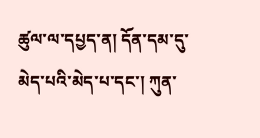ཚུལ་ལ་དཔྱད་ན། དོན་དམ་དུ་མེད་པའི་མེད་པ་དང་། ཀུན་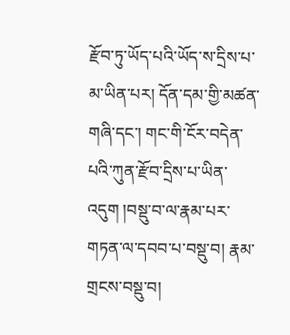རྫོབ་ཏུ་ཡོད་པའི་ཡོད་ས་དྲིས་པ་མ་ཡིན་པར། དོན་དམ་གྱི་མཚན་གཞི་དང་། གང་གི་ངོར་བདེན་པའི་ཀུན་རྫོབ་དྲིས་པ་ཡིན་འདུག །བསྡུ་བ་ལ་རྣམ་པར་གཏན་ལ་དབབ་པ་བསྡུ་བ། རྣམ་གྲངས་བསྡུ་བ།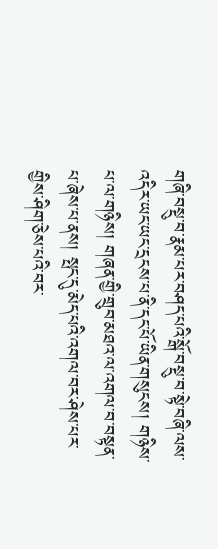གཞི་བསྡུ་བ་རྣམ་པར་བཤད་པའི་སྒོ་བསྡུ་བ་སྟེ་བཞི་ལས་འདིར་ཡང་ཡང་དྲངས་པ་ནི་དང་པོ་ཡིན་གསུངས། གཉིས་པ་ལ་གཉིས། གཞན་གྱི་གྲུབ་མཐའ་ལ་འགལ་བ་བསྟན་པ་ཞེས་པ་ནས། སྤང་དུ་མེད་པའི་འགལ་བར་ཤེས་པར་གྱིས་ཤིག་ཅེས་པའི་བར་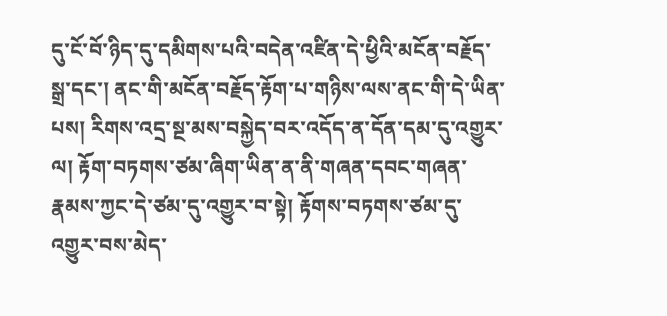དུ་ངོ་བོ་ཉིད་དུ་དམིགས་པའི་བདེན་འཛིན་དེ་ཕྱིའི་མངོན་བརྗོད་སྒྲ་དང་། ནང་གི་མངོན་བརྗོད་རྟོག་པ་གཉིས་ལས་ནང་གི་དེ་ཡིན་པས། རིགས་འདྲ་སྔ་མས་བསྐྱེད་བར་འདོད་ན་དོན་དམ་དུ་འགྱུར་ལ། རྟོག་བཏགས་ཙམ་ཞིག་ཡིན་ན་ནི་གཞན་དབང་གཞན་རྣམས་ཀྱང་དེ་ཙམ་དུ་འགྱུར་བ་སྟེ། རྟོགས་བཏགས་ཙམ་དུ་འགྱུར་བས་མེད་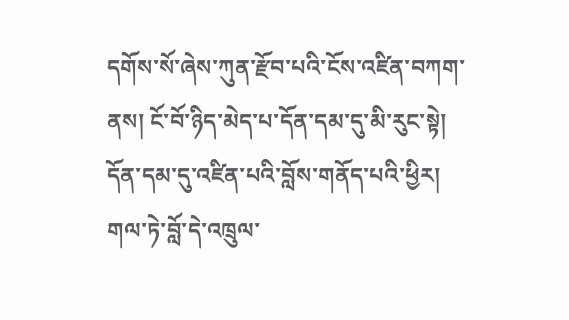དགོས་སོ་ཞེས་ཀུན་རྫོབ་པའི་ངོས་འཛིན་བཀག་ནས། ངོ་བོ་ཉིད་མེད་པ་དོན་དམ་དུ་མི་རུང་སྟེ། དོན་དམ་དུ་འཛིན་པའི་བློས་གནོད་པའི་ཕྱིར། གལ་ཏེ་བློ་དེ་འཁྲུལ་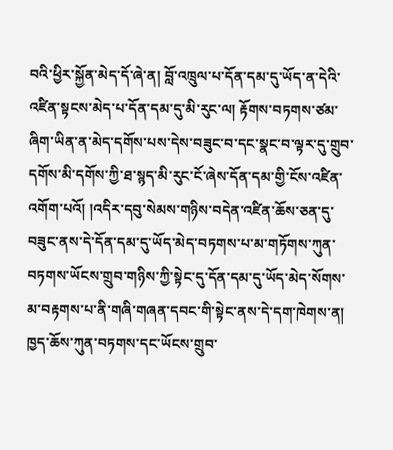བའི་ཕྱིར་སྐྱོན་མེད་དོ་ཞེ་ན། བློ་འཁྲུལ་པ་དོན་དམ་དུ་ཡོད་ན་དེའི་འཛིན་སྟངས་མེད་པ་དོན་དམ་དུ་མི་རུང་ལ། རྟོགས་བཏགས་ཙམ་ཞིག་ཡིན་ན་མེད་དགོས་པས་དེས་བཟུང་བ་དང་སྣང་བ་ལྟར་དུ་གྲུབ་དགོས་མི་དགོས་ཀྱི་ཐ་སྙད་མི་རུང་ངོ་ཞེས་དོན་དམ་གྱི་ངོས་འཛིན་འགོག་པའོ། །འདིར་དབུ་སེམས་གཉིས་བདེན་འཛིན་ཆོས་ཅན་དུ་བཟུང་ནས་དེ་དོན་དམ་དུ་ཡོད་མེད་བཏགས་པ་མ་གཏོགས་ཀུན་བཏགས་ཡོངས་གྲུབ་གཉིས་ཀྱི་སྟེང་དུ་དོན་དམ་དུ་ཡོད་མེད་སོགས་མ་བརྟགས་པ་ནི་གཞི་གཞན་དབང་གི་སྟེང་ནས་དེ་དག་ཁེགས་ན། ཁྱད་ཆོས་ཀུན་བཏགས་དང་ཡོངས་གྲུབ་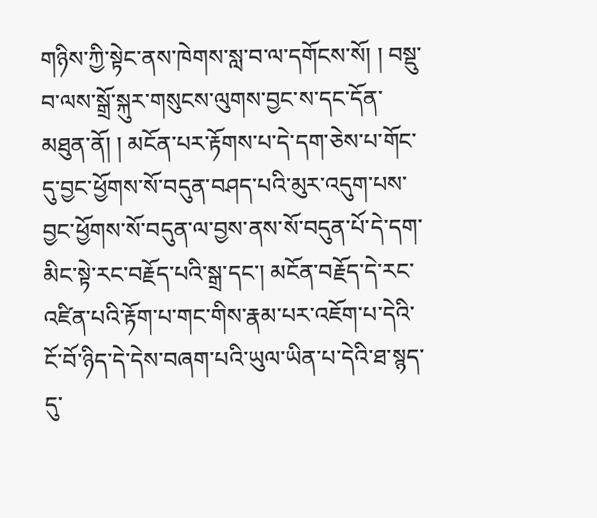གཉིས་ཀྱི་སྟེང་ནས་ཁེགས་སླ་བ་ལ་དགོངས་སོ། ། བསྡུ་བ་ལས་སྒྲོ་སྐུར་གསུངས་ལུགས་བྱང་ས་དང་དོན་མཐུན་ནོ། ། མངོན་པར་རྟོགས་པ་དེ་དག་ཅེས་པ་གོང་དུ་བྱང་ཕྱོགས་སོ་བདུན་བཤད་པའི་མུར་འདུག་པས་བྱང་ཕྱོགས་སོ་བདུན་ལ་བྱས་ནས་སོ་བདུན་པོ་དེ་དག་མིང་སྟེ་རང་བརྗོད་པའི་སྒྲ་དང་། མངོན་བརྗོད་དེ་རང་འཛིན་པའི་རྟོག་པ་གང་གིས་རྣམ་པར་འཇོག་པ་དེའི་ངོ་བོ་ཉིད་དེ་དེས་བཞག་པའི་ཡུལ་ཡིན་པ་དེའི་ཐ་སྙད་དུ་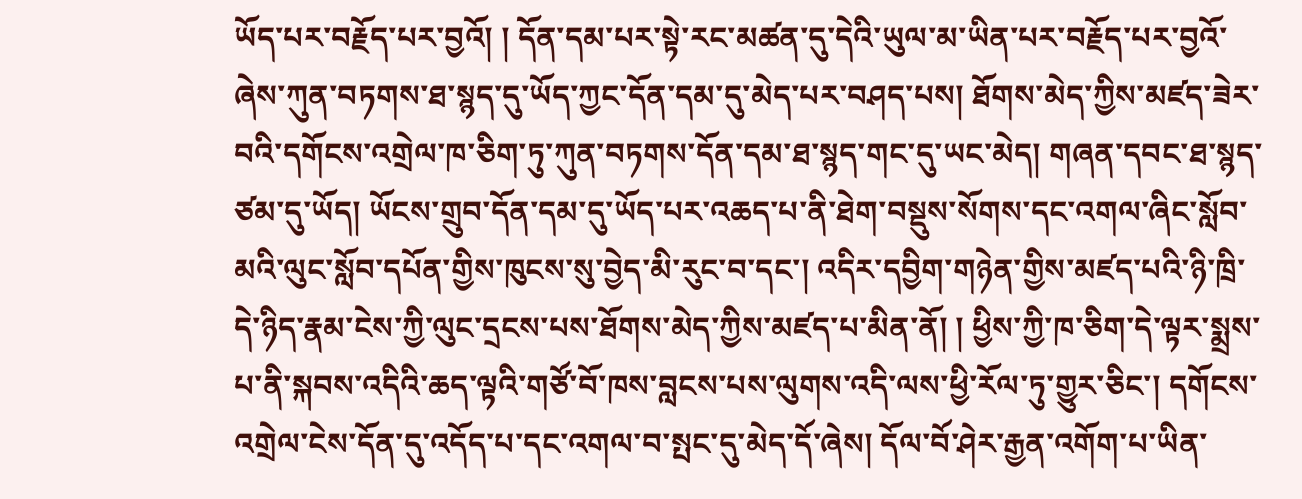ཡོད་པར་བརྗོད་པར་བྱའོ། ། དོན་དམ་པར་སྟེ་རང་མཚན་དུ་དེའི་ཡུལ་མ་ཡིན་པར་བརྗོད་པར་བྱའོ་ཞེས་ཀུན་བཏགས་ཐ་སྙད་དུ་ཡོད་ཀྱང་དོན་དམ་དུ་མེད་པར་བཤད་པས། ཐོགས་མེད་ཀྱིས་མཛད་ཟེར་བའི་དགོངས་འགྲེལ་ཁ་ཅིག་ཏུ་ཀུན་བཏགས་དོན་དམ་ཐ་སྙད་གང་དུ་ཡང་མེད། གཞན་དབང་ཐ་སྙད་ཙམ་དུ་ཡོད། ཡོངས་གྲུབ་དོན་དམ་དུ་ཡོད་པར་འཆད་པ་ནི་ཐེག་བསྡུས་སོགས་དང་འགལ་ཞིང་སློབ་མའི་ལུང་སློབ་དཔོན་གྱིས་ཁུངས་སུ་བྱེད་མི་རུང་བ་དང་། འདིར་དབྱིག་གཉེན་གྱིས་མཛད་པའི་ཉི་ཁྲི་དེ་ཉིད་རྣམ་ངེས་ཀྱི་ལུང་དྲངས་པས་ཐོགས་མེད་ཀྱིས་མཛད་པ་མིན་ནོ། ། ཕྱིས་ཀྱི་ཁ་ཅིག་དེ་ལྟར་སྨྲས་པ་ནི་སྐབས་འདིའི་ཆད་ལྟའི་གཙོ་བོ་ཁས་བླངས་པས་ལུགས་འདི་ལས་ཕྱི་རོལ་ཏུ་གྱུར་ཅིང་། དགོངས་འགྲེལ་ངེས་དོན་དུ་འདོད་པ་དང་འགལ་བ་སྤང་དུ་མེད་དོ་ཞེས། དོལ་བོ་ཤེར་རྒྱན་འགོག་པ་ཡིན་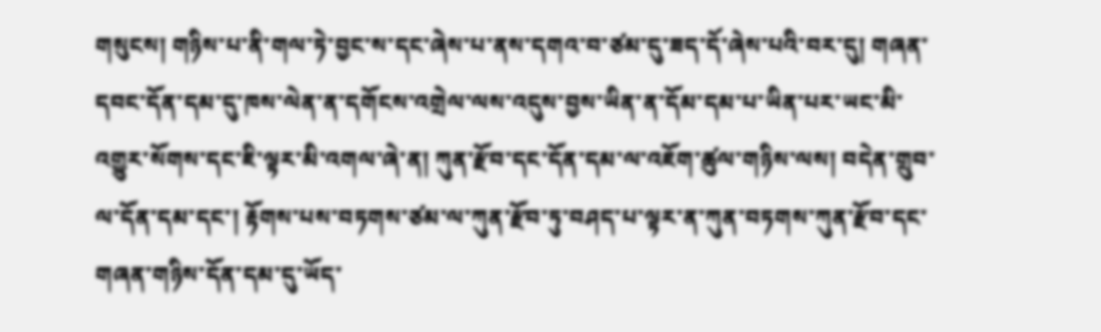གསུངས། གཉིས་པ་ནི་གལ་ཏེ་བྱང་ས་དང་ཞེས་པ་ནས་དགའ་བ་ཙམ་དུ་ཟད་དོ་ཞེས་པའི་བར་དུ། གཞན་དབང་དོན་དམ་དུ་ཁས་ལེན་ན་དགོངས་འགྲེལ་ལས་འདུས་བྱས་ཡིན་ན་དོམ་དམ་པ་ཡིན་པར་ཡང་མི་འགྱུར་སོགས་དང་ཇི་ལྟར་མི་འགལ་ཞེ་ན། ཀུན་རྫོབ་དང་དོན་དམ་ལ་འཇོག་ཚུལ་གཉིས་ལས། བདེན་གྲུབ་ལ་དོན་དམ་དང་། རྟོགས་པས་བཏགས་ཙམ་ལ་ཀུན་རྫོབ་ཏུ་བཤད་པ་ལྟར་ན་ཀུན་བཏགས་ཀུན་རྫོབ་དང་གཞན་གཉིས་དོན་དམ་དུ་ཡོད་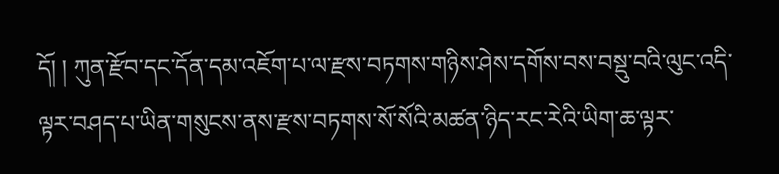དོ། ། ཀུན་རྫོབ་དང་དོན་དམ་འཇོག་པ་ལ་རྫས་བཏགས་གཉིས་ཤེས་དགོས་བས་བསྡུ་བའི་ལུང་འདི་ལྟར་བཤད་པ་ཡིན་གསུངས་ནས་རྫས་བཏགས་སོ་སོའི་མཚན་ཉིད་རང་རེའི་ཡིག་ཆ་ལྟར་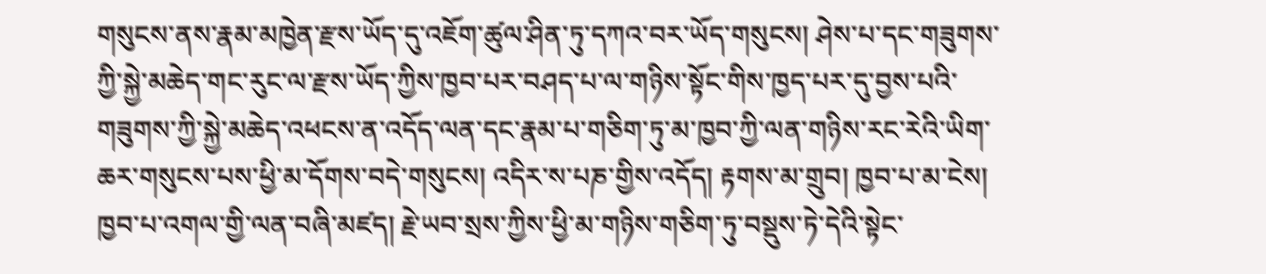གསུངས་ནས་རྣམ་མཁྱེན་རྫས་ཡོད་དུ་འཇོག་ཚུལ་ཤིན་ཏུ་དཀའ་བར་ཡོད་གསུངས། ཤེས་པ་དང་གཟུགས་ཀྱི་སྐྱེ་མཆེད་གང་རུང་ལ་རྫས་ཡོད་ཀྱིས་ཁྱབ་པར་བཤད་པ་ལ་གཉིས་སྟོང་གིས་ཁྱད་པར་དུ་བྱས་པའི་གཟུགས་ཀྱི་སྐྱེ་མཆེད་འཕངས་ན་འདོད་ལན་དང་རྣམ་པ་གཅིག་ཏུ་མ་ཁྱབ་ཀྱི་ལན་གཉིས་རང་རེའི་ཡིག་ཆར་གསུངས་པས་ཕྱི་མ་དོགས་བདེ་གསུངས། འདིར་ས་པཎ་གྱིས་འདོད། རྟགས་མ་གྲུབ། ཁྱབ་པ་མ་ངེས། ཁྱབ་པ་འགལ་གྱི་ལན་བཞི་མཛད། རྗེ་ཡབ་སྲས་ཀྱིས་ཕྱི་མ་གཉིས་གཅིག་ཏུ་བསྡུས་ཏེ་དེའི་སྟེང་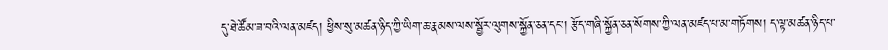དུ་ཐེ་ཚོམ་ཟ་བའི་ལན་མཛད། ཕྱིས་སུ་མཚན་ཉིད་ཀྱི་ཡིག་ཆ་རྣམས་ལས་སྦྱོར་ལུགས་སྐྱོན་ཅན་དང་། རྩོད་གཞི་སྐྱོན་ཅན་སོགས་ཀྱི་ལན་མཛད་པ་མ་གཏོགས། ད་ལྟ་མཚན་ཉིད་པ་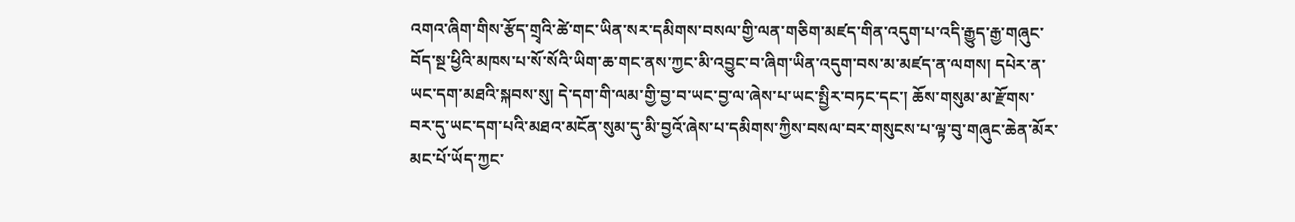འགའ་ཞིག་གིས་རྩོད་གྲྭའི་ཚེ་གང་ཡིན་སར་དམིགས་བསལ་གྱི་ལན་གཅིག་མཛད་གིན་འདུག་པ་འདི་རྒྱུད་རྒྱ་གཞུང་བོད་སྔ་ཕྱིའི་མཁས་པ་སོ་སོའི་ཡིག་ཆ་གང་ནས་ཀྱང་མི་འབྱུང་བ་ཞིག་ཡིན་འདུག་བས་མ་མཛད་ན་ལགས། དཔེར་ན་ཡང་དག་མཐའི་སྐབས་སུ། དེ་དག་གི་ལམ་གྱི་བྱ་བ་ཡང་བྱ་ལ་ཞེས་པ་ཡང་སྤྱིར་བཏང་དང་། ཆོས་གསུམ་མ་རྫོགས་བར་དུ་ཡང་དག་པའི་མཐའ་མངོན་སུམ་དུ་མི་བྱའོ་ཞེས་པ་དམིགས་ཀྱིས་བསལ་བར་གསུངས་པ་ལྟ་བུ་གཞུང་ཆེན་མོར་མང་པོ་ཡོད་ཀྱང་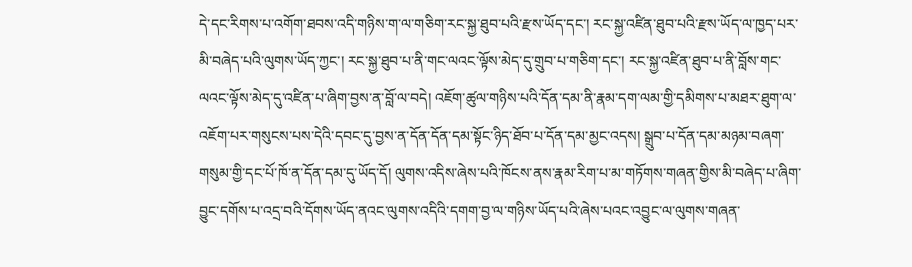དེ་དང་རིགས་པ་འགོག་ཐབས་འདི་གཉིས་ག་ལ་གཅིག་རང་སྐྱ་ཐུབ་པའི་རྫས་ཡོད་དང་། རང་སྐྱ་འཛིན་ཐུབ་པའི་རྫས་ཡོད་ལ་ཁྱད་པར་མི་བཞེད་པའི་ལུགས་ཡོད་ཀྱང་། རང་སྐྱ་ཐུབ་པ་ནི་གང་ལའང་ལྟོས་མེད་དུ་གྲུབ་པ་གཅིག་དང་། རང་སྐྱ་འཛིན་ཐུབ་པ་ནི་བློས་གང་ལའང་ལྟོས་མེད་དུ་འཛིན་པ་ཞིག་བྱས་ན་བློ་ལ་བདེ། འཇོག་ཚུལ་གཉིས་པའི་དོན་དམ་ནི་རྣམ་དག་ལམ་གྱི་དམིགས་པ་མཐར་ཐུག་ལ་འཇོག་པར་གསུངས་པས་དེའི་དབང་དུ་བྱས་ན་དོན་དོན་དམ་སྟོང་ཉིད་ཐོབ་པ་དོན་དམ་མྱང་འདས། སྒྲུབ་པ་དོན་དམ་མཉམ་བཞག་གསུམ་གྱི་དང་པོ་ཁོ་ན་དོན་དམ་དུ་ཡོད་དོ། ལུགས་འདིས་ཞེས་པའི་ཁོངས་ནས་རྣམ་རིག་པ་མ་གཏོགས་གཞན་གྱིས་མི་བཞེད་པ་ཞིག་བྱུང་དགོས་པ་འདྲ་བའི་དོགས་ཡོད་ནའང་ལུགས་འདིའི་དགག་བྱ་ལ་གཉིས་ཡོད་པའི་ཞེས་པའང་འབྱུང་ལ་ལུགས་གཞན་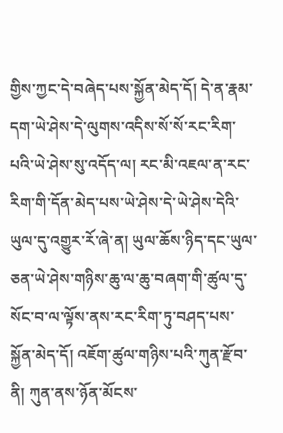གྱིས་ཀྱང་དེ་བཞེད་པས་སྐྱོན་མེད་དོ། དེ་ན་རྣམ་དག་ཡེ་ཤེས་དེ་ལུགས་འདིས་སོ་སོ་རང་རིག་པའི་ཡེ་ཤེས་སུ་འདོད་ལ། རང་མི་འཇལ་ན་རང་རིག་གི་དོན་མེད་པས་ཡེ་ཤེས་དེ་ཡེ་ཤེས་དེའི་ཡུལ་དུ་འགྱུར་རོ་ཞེ་ན། ཡུལ་ཆོས་ཉིད་དང་ཡུལ་ཅན་ཡེ་ཤེས་གཉིས་ཆུ་ལ་ཆུ་བཞག་གི་ཚུལ་དུ་སོང་བ་ལ་ལྟོས་ནས་རང་རིག་ཏུ་བཤད་པས་སྐྱོན་མེད་དོ། འཇོག་ཚུལ་གཉིས་པའི་ཀུན་རྫོབ་ནི། ཀུན་ནས་ཉོན་མོངས་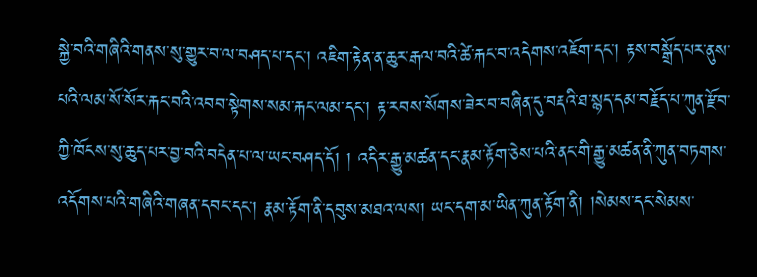སྐྱེ་བའི་གཞིའི་གནས་སུ་གྱུར་བ་ལ་བཤད་པ་དང་། འཇིག་རྟེན་ན་ཆུར་རྒལ་བའི་ཚེ་རྐང་བ་འདེགས་འཇོག་དང་། རྟས་བསྒྲོད་པར་ནུས་པའི་ལམ་སོ་སོར་རྐང་བའི་འབབ་སྟེགས་སམ་རྐང་ལམ་དང་། རྟ་རབས་སོགས་ཟེར་བ་བཞིན་དུ་བརྡའི་ཐ་སྙད་དམ་བརྗོད་པ་ཀུན་རྫོབ་ཀྱི་ཁོངས་སུ་ཆུད་པར་བྱ་བའི་བདེན་པ་ལ་ཡང་བཤད་དོ། ། འདིར་རྒྱུ་མཚན་དང་རྣམ་རྟོག་ཅེས་པའི་ནང་གི་རྒྱུ་མཚན་ནི་ཀུན་བཏགས་འདོགས་པའི་གཞིའི་གཞན་དབང་དང་། རྣམ་རྟོག་ནི་དབུས་མཐའ་ལས། ཡང་དག་མ་ཡིན་ཀུན་རྟོག་ནི། །སེམས་དང་སེམས་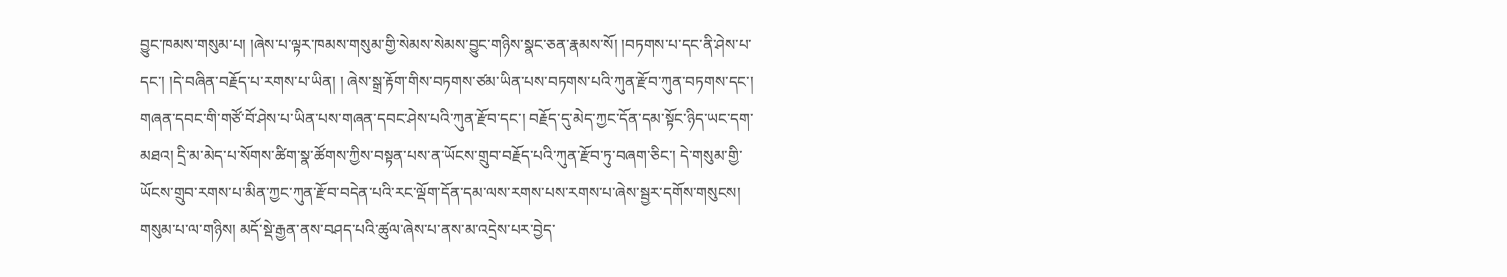བྱུང་ཁམས་གསུམ་པ། །ཞེས་པ་ལྟར་ཁམས་གསུམ་གྱི་སེམས་སེམས་བྱུང་གཉིས་སྣང་ཅན་རྣམས་སོ། །བཏགས་པ་དང་ནི་ཤེས་པ་དང་། །དེ་བཞིན་བརྗོད་པ་རགས་པ་ཡིན། ། ཞེས་སྒྲ་རྟོག་གིས་བཏགས་ཙམ་ཡིན་པས་བཏགས་པའི་ཀུན་རྫོབ་ཀུན་བཏགས་དང་། གཞན་དབང་གི་གཙོ་བོ་ཤེས་པ་ཡིན་པས་གཞན་དབང་ཤེས་པའི་ཀུན་རྫོབ་དང་། བརྗོད་དུ་མེད་ཀྱང་དོན་དམ་སྟོང་ཉིད་ཡང་དག་མཐའ། དྲི་མ་མེད་པ་སོགས་ཚིག་སྣ་ཚོགས་ཀྱིས་བསྟན་པས་ན་ཡོངས་གྲུབ་བརྗོད་པའི་ཀུན་རྫོབ་ཏུ་བཞག་ཅིང་། དེ་གསུམ་གྱི་ཡོངས་གྲུབ་རགས་པ་མིན་ཀྱང་ཀུན་རྫོབ་བདེན་པའི་རང་ལྡོག་དོན་དམ་ལས་རགས་པས་རགས་པ་ཞེས་སྦྱར་དགོས་གསུངས། གསུམ་པ་ལ་གཉིས། མདོ་སྡེ་རྒྱན་ནས་བཤད་པའི་ཚུལ་ཞེས་པ་ནས་མ་འདྲེས་པར་བྱེད་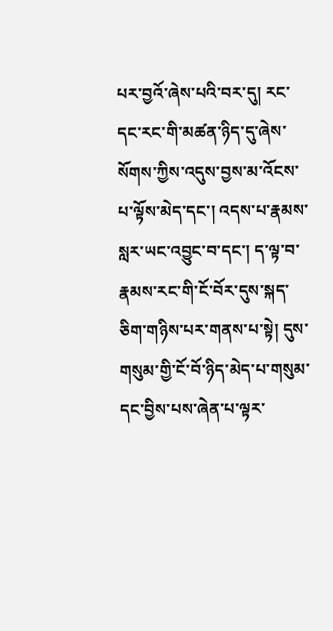པར་བྱའོ་ཞེས་པའི་བར་དུ། རང་དང་རང་གི་མཚན་ཉིད་དུ་ཞེས་སོགས་ཀྱིས་འདུས་བྱས་མ་འོངས་པ་ལྟོས་མེད་དང་། འདས་པ་རྣམས་སླར་ཡང་འབྱུང་བ་དང་། ད་ལྟ་བ་རྣམས་རང་གི་ངོ་བོར་དུས་སྐད་ཅིག་གཉིས་པར་གནས་པ་སྟེ། དུས་གསུམ་གྱི་ངོ་བོ་ཉིད་མེད་པ་གསུམ་དང་བྱིས་པས་ཞེན་པ་ལྟར་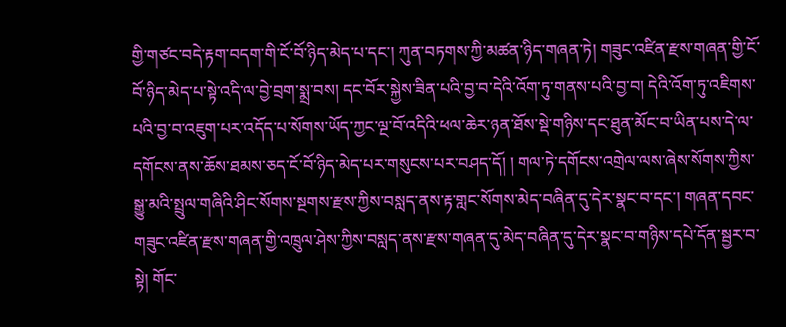གྱི་གཙང་བདེ་རྟག་བདག་གི་ངོ་བོ་ཉིད་མེད་པ་དང་། ཀུན་བཏགས་ཀྱི་མཚན་ཉིད་གཞན་ཏེ། གཟུང་འཛིན་རྫས་གཞན་གྱི་ངོ་བོ་ཉིད་མེད་པ་སྟེ་འདི་ལ་བྱེ་བྲག་སྨྲ་བས། དང་བོར་སྐྱེས་ཟིན་པའི་བྱ་བ་དེའི་འོག་ཏུ་གནས་པའི་བྱ་བ། དེའི་འོག་ཏུ་འཇིགས་པའི་བྱ་བ་འཇུག་པར་འདོད་པ་སོགས་ཡོད་ཀྱང་ལྔ་བོ་འདིའི་ཕལ་ཆེར་ཉན་ཐོས་སྡེ་གཉིས་དང་ཐུན་མོང་བ་ཡིན་པས་དེ་ལ་དགོངས་ནས་ཆོས་ཐམས་ཅད་ངོ་བོ་ཉིད་མེད་པར་གསུངས་པར་བཤད་དོ། ། གལ་ཏེ་དགོངས་འགྲེལ་ལས་ཞེས་སོགས་ཀྱིས་སྒྱུ་མའི་སྤྲུལ་གཞིའི་ཤིང་སོགས་སྔགས་རྫས་ཀྱིས་བསླད་ནས་རྟ་གླང་སོགས་མེད་བཞིན་དུ་དེར་སྣང་བ་དང་། གཞན་དབང་གཟུང་འཛིན་རྫས་གཞན་གྱི་འཁྲུལ་ཤེས་ཀྱིས་བསླད་ནས་རྫས་གཞན་དུ་མེད་བཞིན་དུ་དེར་སྣང་བ་གཉིས་དཔེ་དོན་སྦྱར་བ་སྟེ། གོང་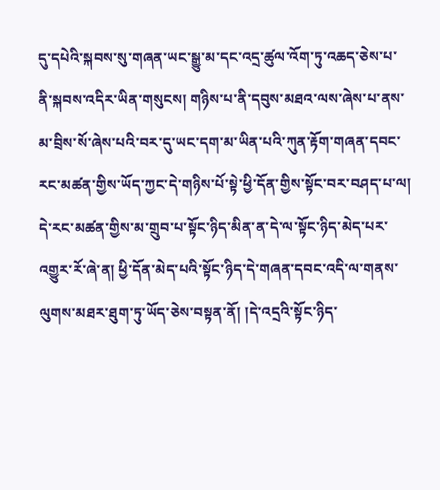དུ་དཔེའི་སྐབས་སུ་གཞན་ཡང་སྒྱུ་མ་དང་འདྲ་ཚུལ་འོག་ཏུ་འཆད་ཅེས་པ་ནི་སྐབས་འདིར་ཡིན་གསུངས། གཉིས་པ་ནི་དབུས་མཐའ་ལས་ཞེས་པ་ནས་མ་བྲིས་སོ་ཞེས་པའི་བར་དུ་ཡང་དག་མ་ཡིན་པའི་ཀུན་རྟོག་གཞན་དབང་རང་མཚན་གྱིས་ཡོད་ཀྱང་དེ་གཉིས་པོ་སྟེ་ཕྱི་དོན་གྱིས་སྟོང་བར་བཤད་པ་ལ། དེ་རང་མཚན་གྱིས་མ་གྲུབ་པ་སྟོང་ཉིད་མིན་ན་དེ་ལ་སྟོང་ཉིད་མེད་པར་འགྱུར་རོ་ཞེ་ན། ཕྱི་དོན་མེད་པའི་སྟོང་ཉིད་དེ་གཞན་དབང་འདི་ལ་གནས་ལུགས་མཐར་ཐུག་ཏུ་ཡོད་ཅེས་བསྟན་ནོ། །དེ་འདྲའི་སྟོང་ཉིད་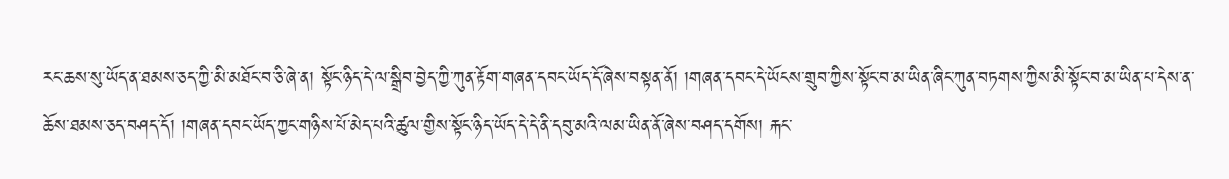རང་ཆས་སུ་ཡོད་ན་ཐམས་ཅད་ཀྱི་མི་མཐོང་བ་ཅི་ཞེ་ན། སྟོང་ཉིད་དེ་ལ་སྒྲིབ་བྱེད་ཀྱི་ཀུན་རྟོག་གཞན་དབང་ཡོད་དོ་ཞེས་བསྟན་ནོ། །གཞན་དབང་དེ་ཡོངས་གྲུབ་ཀྱིས་སྟོང་བ་མ་ཡིན་ཞིང་ཀུན་བཏགས་ཀྱིས་མི་སྟོང་བ་མ་ཡིན་པ་དེས་ན་ཆོས་ཐམས་ཅད་བཤད་དོ། །གཞན་དབང་ཡོད་ཀྱང་གཉིས་པོ་མེད་པའི་ཚུལ་གྱིས་སྟོང་ཉིད་ཡོད་དེ་དེ་ནི་དབུ་མའི་ལམ་ཡིན་ནོ་ཞེས་བཤད་དགོས། རྐང་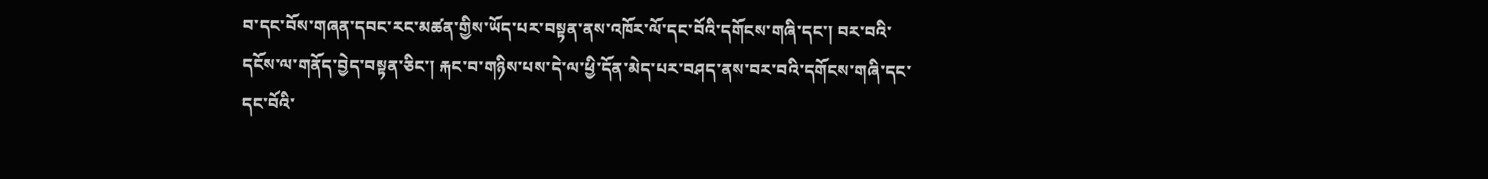བ་དང་བོས་གཞན་དབང་རང་མཚན་གྱིས་ཡོད་པར་བསྟན་ནས་འཁོར་ལོ་དང་བོའི་དགོངས་གཞི་དང་། བར་བའི་དངོས་ལ་གནོད་བྱེད་བསྟན་ཅིང་། རྐང་བ་གཉིས་པས་དེ་ལ་ཕྱི་དོན་མེད་པར་བཤད་ནས་བར་བའི་དགོངས་གཞི་དང་དང་བོའི་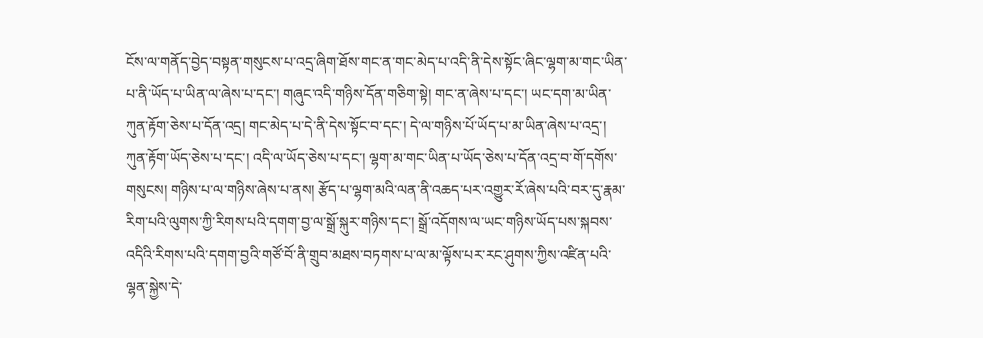ངོས་ལ་གནོད་བྱེད་བསྟན་གསུངས་པ་འདྲ་ཞིག་ཐོས་གང་ན་གང་མེད་པ་འདི་ནི་དེས་སྟོང་ཞིང་ལྷག་མ་གང་ཡིན་པ་ནི་ཡོད་པ་ཡིན་ལ་ཞེས་པ་དང་། གཞུང་འདི་གཉིས་དོན་གཅིག་སྟེ། གང་ན་ཞེས་པ་དང་། ཡང་དག་མ་ཡིན་ཀུན་རྟོག་ཅེས་པ་དོན་འདྲ། གང་མེད་པ་དེ་ནི་དེས་སྟོང་བ་དང་། དེ་ལ་གཉིས་པོ་ཡོད་པ་མ་ཡིན་ཞེས་པ་འདྲ་། ཀུན་རྟོག་ཡོད་ཅེས་པ་དང་། འདི་ལ་ཡོད་ཅེས་པ་དང་། ལྷག་མ་གང་ཡིན་པ་ཡོད་ཅེས་པ་དོན་འདྲ་བ་གོ་དགོས་གསུངས། གཉིས་པ་ལ་གཉིས་ཞེས་པ་ནས། རྩོད་པ་ལྷག་མའི་ལན་ནི་འཆད་པར་འགྱུར་རོ་ཞེས་པའི་བར་དུ་རྣམ་རིག་པའི་ལུགས་ཀྱི་རིགས་པའི་དགག་བྱ་ལ་སྒྲོ་སྐུར་གཉིས་དང་། སྒྲོ་འདོགས་ལ་ཡང་གཉིས་ཡོད་པས་སྐབས་འདིའི་རིགས་པའི་དགག་བྱའི་གཙོ་བོ་ནི་གྲུབ་མཐས་བཏགས་པ་ལ་མ་ལྟོས་པར་རང་ཤུགས་ཀྱིས་འཛིན་པའི་ལྷན་སྐྱེས་དེ་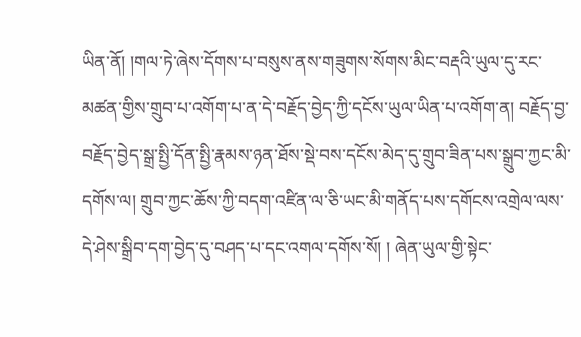ཡིན་ནོ། །གལ་ཏེ་ཞེས་དོགས་པ་བསུས་ནས་གཟུགས་སོགས་མིང་བརྡའི་ཡུལ་དུ་རང་མཚན་གྱིས་གྲུབ་པ་འགོག་པ་ན་དེ་བརྗོད་བྱེད་ཀྱི་དངོས་ཡུལ་ཡིན་པ་འགོག་ན། བརྗོད་བྱ་བརྗོད་བྱེད་སྒྲ་སྤྱི་དོན་སྤྱི་རྣམས་ཉན་ཐོས་སྡེ་བས་དངོས་མེད་དུ་གྲུབ་ཟིན་པས་སྒྲུབ་ཀྱང་མི་དགོས་ལ། གྲུབ་ཀྱང་ཆོས་ཀྱི་བདག་འཛིན་ལ་ཅི་ཡང་མི་གནོད་པས་དགོངས་འགྲེལ་ལས་དེ་ཤེས་སྒྲིབ་དག་བྱེད་དུ་བཤད་པ་དང་འགལ་དགོས་སོ། ། ཞེན་ཡུལ་གྱི་སྟེང་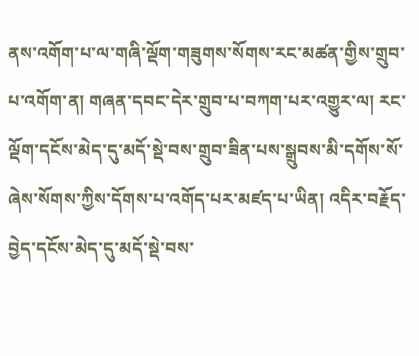ནས་འགོག་པ་ལ་གཞི་ལྡོག་གཟུགས་སོགས་རང་མཚན་གྱིས་གྲུབ་པ་འགོག་ན། གཞན་དབང་དེར་གྲུབ་པ་བཀག་པར་འགྱུར་ལ། རང་ལྡོག་དངོས་མེད་དུ་མདོ་སྡེ་བས་གྲུབ་ཟིན་པས་སྒྲུབས་མི་དགོས་སོ་ཞེས་སོགས་ཀྱིས་དོགས་པ་འགོད་པར་མཛད་པ་ཡིན། འདིར་བརྗོད་བྱེད་དངོས་མེད་དུ་མདོ་སྡེ་བས་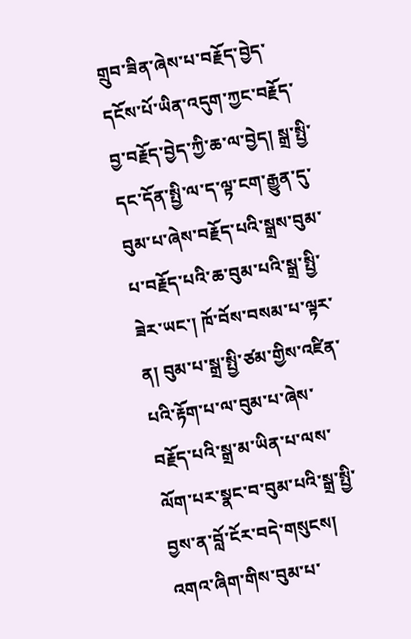གྲུབ་ཟིན་ཞེས་པ་བརྗོད་བྱེད་དངོས་པོ་ཡིན་འདུག་ཀྱང་བརྗོད་བྱ་བརྗོད་བྱེད་ཀྱི་ཆ་ལ་བྱེད། སྒྲ་སྤྱི་དང་དོན་སྤྱི་ལ་ད་ལྟ་ངག་རྒྱུན་དུ་བུམ་པ་ཞེས་བརྗོད་པའི་སྒྲས་བུམ་པ་བརྗོད་པའི་ཆ་བུམ་པའི་སྒྲ་སྤྱི་ཟེར་ཡང་། ཁོ་བོས་བསམ་པ་ལྟར་ན། བུམ་པ་སྒྲ་སྤྱི་ཙམ་གྱིས་འཛིན་པའི་རྟོག་པ་ལ་བུམ་པ་ཞེས་བརྗོད་པའི་སྒྲ་མ་ཡིན་པ་ལས་ལོག་པར་སྣང་བ་བུམ་པའི་སྒྲ་སྤྱི་བྱས་ན་བློ་ངོར་བདེ་གསུངས། འགའ་ཞིག་གིས་བུམ་པ་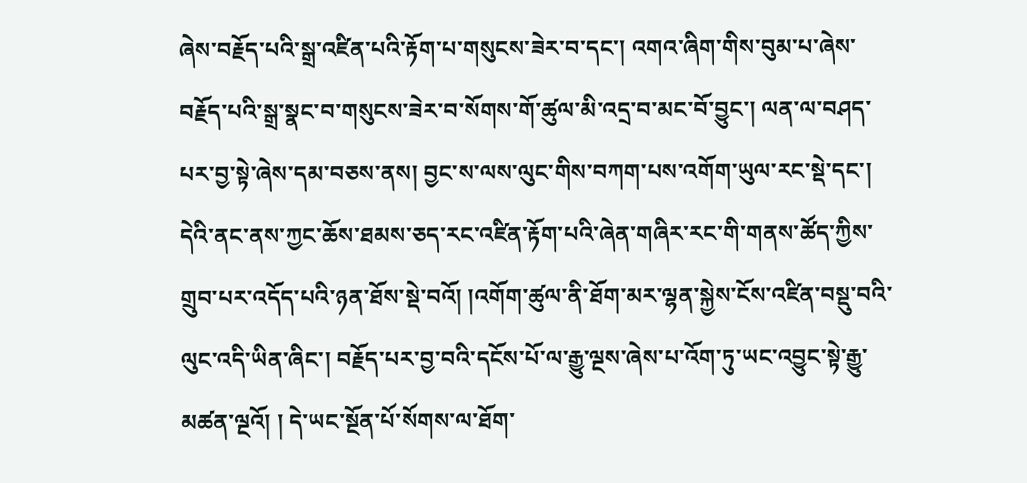ཞེས་བརྗོད་པའི་སྒྲ་འཛིན་པའི་རྟོག་པ་གསུངས་ཟེར་བ་དང་། འགའ་ཞིག་གིས་བུམ་པ་ཞེས་བརྗོད་པའི་སྒྲ་སྣང་བ་གསུངས་ཟེར་བ་སོགས་གོ་ཚུལ་མི་འདྲ་བ་མང་བོ་བྱུང་། ལན་ལ་བཤད་པར་བྱ་སྟེ་ཞེས་དམ་བཅས་ནས། བྱང་ས་ལས་ལུང་གིས་བཀག་པས་འགོག་ཡུལ་རང་སྡེ་དང་། དེའི་ནང་ནས་ཀྱང་ཆོས་ཐམས་ཅད་རང་འཛིན་རྟོག་པའི་ཞེན་གཞིར་རང་གི་གནས་ཚོད་ཀྱིས་གྲུབ་པར་འདོད་པའི་ཉན་ཐོས་སྡེ་བའོ། །འགོག་ཚུལ་ནི་ཐོག་མར་ལྷན་སྐྱེས་ངོས་འཛིན་བསྡུ་བའི་ལུང་འདི་ཡིན་ཞིང་། བརྗོད་པར་བྱ་བའི་དངོས་པོ་ལ་རྒྱུ་ལྔས་ཞེས་པ་འོག་ཏུ་ཡང་འབྱུང་སྟེ་རྒྱུ་མཚན་ལྔའོ། ། དེ་ཡང་སྔོན་པོ་སོགས་ལ་ཐོག་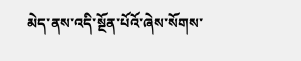མེད་ནས་འདི་སྔོན་པོའོ་ཞེས་སོགས་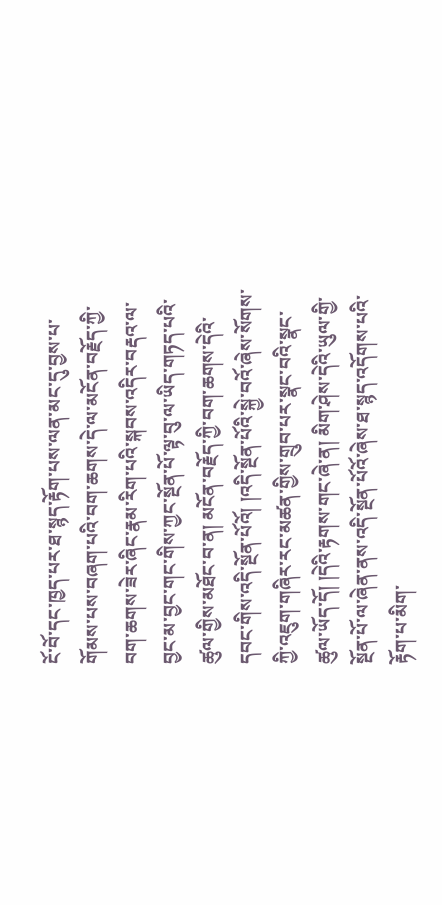ངོ་བོ་དང་ཁྱད་པར་ཐ་སྙད་རྟོག་པས་ལན་མང་དུ་བྱས་པ་གོམས་པས་བཞག་པའི་བག་ཆགས་དེ་ལ་མངོན་བརྗོད་ཀྱི་བག་ཆགས་ཟེར་ཞིང་རྣམ་རིག་པའི་སྐབས་འདིར་བརྡའ་ལ་བྱང་མ་བྱང་གང་གིས་ཀྱང་སྔོན་པོ་ལྟ་བུ་ལ་ཡིད་གཏད་པའི་ཚུལ་གྱིས་མཐོང་བ་ན། མངོན་བརྗོད་ཀྱི་བག་ཆགས་དེའི་དབང་གིས་འདི་སྔོན་པོའོ། །འདི་སྔོན་པོའི་སྐྱེ་བའོ་ཞེས་སོགས་ཀྱི་འཇུག་གཞིར་རང་མཚན་གྱིས་གྲུབ་པར་སྣང་བའི་སྣང་ཚུལ་ཡོད་དོ། །དེའི་རྟགས་གང་ཞེ་ན། མིག་ཤེས་དེའི་ཡུལ་གྱི་སྔོན་པོ་ལ་ཞེན་ནས་འདི་སྔོན་པོའོ་ཞེས་ཐ་སྙད་འདོགས་པའི་རྟོག་པ་མིག་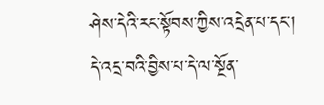ཤེས་དེའི་རང་སྟོབས་ཀྱིས་འདྲེན་པ་དང་། དེ་འདྲ་བའི་བྱིས་པ་དེ་ལ་སྔོན་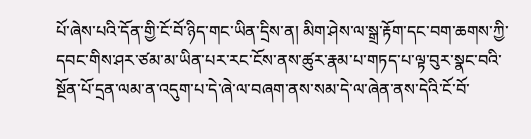པོ་ཞེས་པའི་དོན་གྱི་ངོ་བོ་ཉིད་གང་ཡིན་དྲིས་ན། མིག་ཤེས་ལ་སྒྲ་རྟོག་དང་བག་ཆགས་ཀྱི་དབང་གིས་ཤར་ཙམ་མ་ཡིན་པར་རང་ངོས་ནས་ཚུར་རྣམ་པ་གཏད་པ་ལྟ་བུར་སྣང་བའི་སྔོན་པོ་དྲན་ལམ་ན་འདུག་པ་དེ་ཞེ་ལ་བཞག་ནས་སམ་དེ་ལ་ཞེན་ནས་དེའི་ངོ་བོ་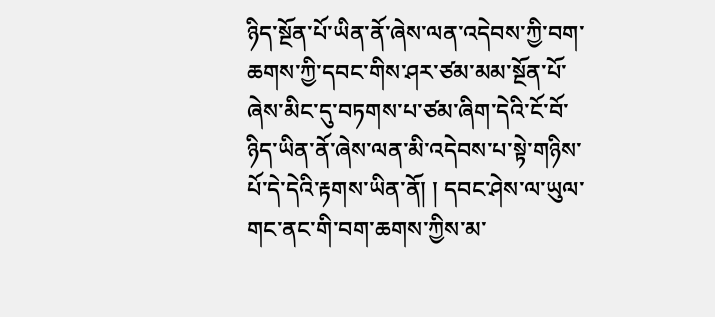ཉིད་སྔོན་པོ་ཡིན་ནོ་ཞེས་ལན་འདེབས་ཀྱི་བག་ཆགས་ཀྱི་དབང་གིས་ཤར་ཙམ་མམ་སྔོན་པོ་ཞེས་མིང་དུ་བཏགས་པ་ཙམ་ཞིག་དེའི་ངོ་བོ་ཉིད་ཡིན་ནོ་ཞེས་ལན་མི་འདེབས་པ་སྟེ་གཉིས་པོ་དེ་དེའི་རྟགས་ཡིན་ནོ། ། དབང་ཤེས་ལ་ཡུལ་གང་ནང་གི་བག་ཆགས་ཀྱིས་མ་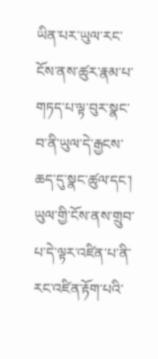ཡིན་པར་ཡུལ་རང་ངོས་ནས་ཚུར་རྣམ་པ་གཏད་པ་ལྟ་བུར་སྣང་བ་ནི་ཡུལ་དེ་རྒྱངས་ཆད་དུ་སྣང་ཚུལ་དང་། ཡུལ་གྱི་ངོས་ནས་གྲུབ་པ་དེ་ལྟར་འཛིན་པ་ནི་རང་འཛིན་རྟོག་པའི་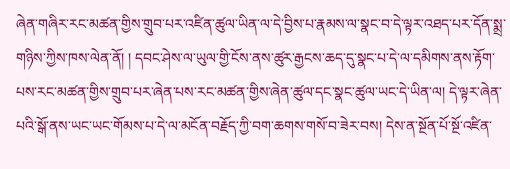ཞེན་གཞིར་རང་མཚན་གྱིས་གྲུབ་པར་འཛིན་ཚུལ་ཡིན་ལ་དེ་བྱིས་པ་རྣམས་ལ་སྣང་བ་དེ་ལྟར་འཐད་པར་དོན་སྨྲ་གཉིས་ཀྱིས་ཁས་ལེན་ནོ། ། དབང་ཤེས་ལ་ཡུལ་གྱི་ངོས་ནས་ཚུར་རྒྱངས་ཆད་དུ་སྣང་པ་དེ་ལ་དམིགས་ནས་རྟོག་པས་རང་མཚན་གྱིས་གྲུབ་པར་ཞེན་པས་རང་མཚན་གྱིས་ཞེན་ཚུལ་དང་སྣང་ཚུལ་ཡང་དེ་ཡིན་ལ། དེ་ལྟར་ཞེན་པའི་སྒོ་ནས་ཡང་ཡང་གོམས་པ་དེ་ལ་མངོན་བརྗོད་ཀྱི་བག་ཆགས་གསོ་བ་ཟེར་བས། དེས་ན་སྔོན་པོ་སྔོ་འཛིན་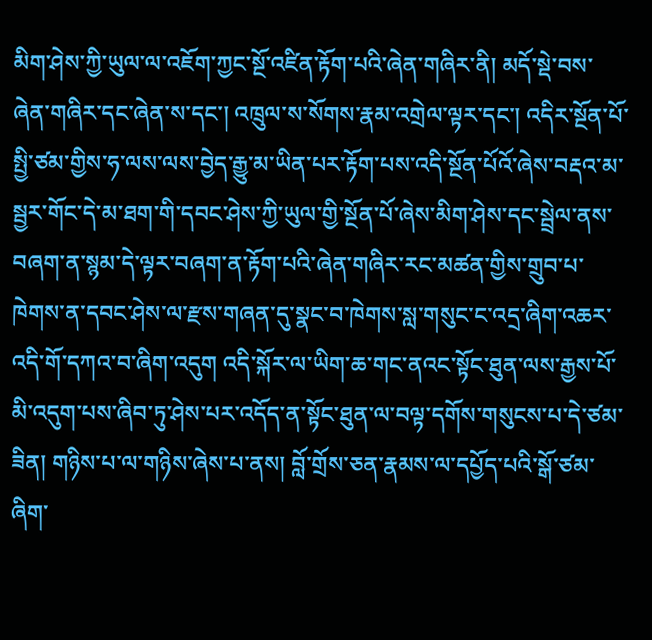མིག་ཤེས་ཀྱི་ཡུལ་ལ་འཇོག་ཀྱང་སྔོ་འཛིན་རྟོག་པའི་ཞེན་གཞིར་ནི། མདོ་སྡེ་བས་ཞེན་གཞིར་དང་ཞེན་ས་དང་། འཁྲུལ་ས་སོགས་རྣམ་འགྲེལ་ལྟར་དང་། འདིར་སྔོན་པོ་སྤྱི་ཙམ་གྱིས་ཧ་ལས་ལས་བྱེད་རྒྱུ་མ་ཡིན་པར་རྟོག་པས་འདི་སྔོན་པོའོ་ཞེས་བརྡའ་མ་སྦྱར་གོང་དེ་མ་ཐག་གི་དབང་ཤེས་ཀྱི་ཡུལ་གྱི་སྔོན་པོ་ཞེས་མིག་ཤེས་དང་སྦྲེལ་ནས་བཞག་ན་སྙམ་དེ་ལྟར་བཞག་ན་རྟོག་པའི་ཞེན་གཞིར་རང་མཚན་གྱིས་གྲུབ་པ་ཁེགས་ན་དབང་ཤེས་ལ་རྫས་གཞན་དུ་སྣང་བ་ཁེགས་སླ་གསུང་ང་འདྲ་ཞིག་འཆར་འདི་གོ་དཀའ་བ་ཞིག་འདུག འདི་སྐོར་ལ་ཡིག་ཆ་གང་ནའང་སྟོང་ཐུན་ལས་རྒྱས་པོ་མི་འདུག་པས་ཞིབ་ཏུ་ཤེས་པར་འདོད་ན་སྟོང་ཐུན་ལ་བལྟ་དགོས་གསུངས་པ་དེ་ཙམ་ཟིན། གཉིས་པ་ལ་གཉིས་ཞེས་པ་ནས། བློ་གྲོས་ཅན་རྣམས་ལ་དཔྱོད་པའི་སྒོ་ཙམ་ཞིག་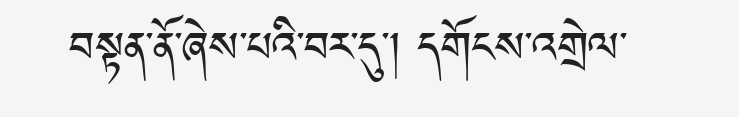བསྟན་ནོ་ཞེས་པའི་བར་དུ་། དགོངས་འགྲེལ་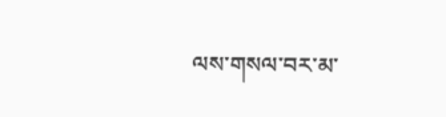ལས་གསལ་བར་མ་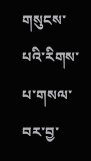གསུངས་པའི་རིགས་པ་གསལ་བར་བྱ་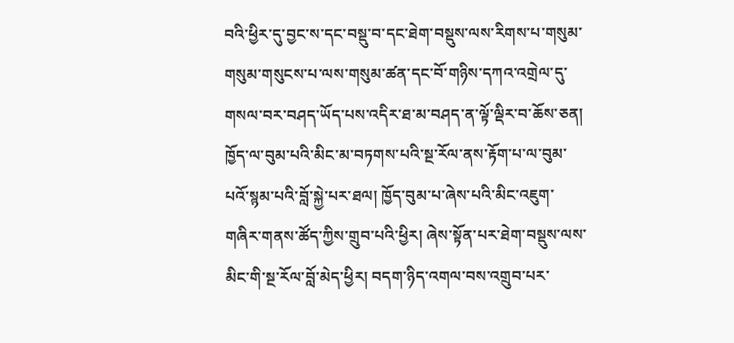བའི་ཕྱིར་དུ་བྱང་ས་དང་བསྡུ་བ་དང་ཐེག་བསྡུས་ལས་རིགས་པ་གསུམ་གསུམ་གསུངས་པ་ལས་གསུམ་ཚན་དང་བོ་གཉིས་དཀའ་འགྲེལ་དུ་གསལ་བར་བཤད་ཡོད་པས་འདིར་ཐ་མ་བཤད་ན་ལྟོ་ལྡིར་བ་ཆོས་ཅན། ཁྱོད་ལ་བུམ་པའི་མིང་མ་བཏགས་པའི་སྔ་རོལ་ནས་རྟོག་པ་ལ་བུམ་པའོ་སྙམ་པའི་བློ་སྐྱེ་པར་ཐལ། ཁྱོད་བུམ་པ་ཞེས་པའི་མིང་འཇུག་གཞིར་གནས་ཚོད་ཀྱིས་གྲུབ་པའི་ཕྱིར། ཞེས་སྟོན་པར་ཐེག་བསྡུས་ལས་མིང་གི་སྔ་རོལ་བློ་མེད་ཕྱིར། བདག་ཉིད་འགལ་བས་འགྲུབ་པར་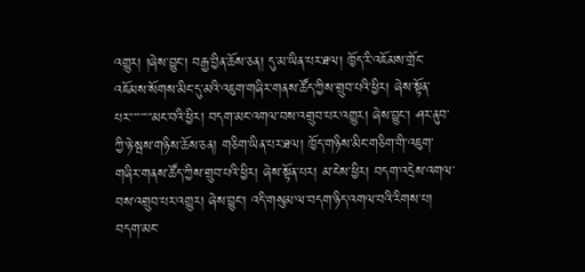འགྱུར། །ཞེས་བྱུང་། བརྒྱ་བྱིན་ཆོས་ཅན། དུ་མ་ཡིན་པར་ཐལ། ཁྱོད་རི་འཇོམས་གྲོང་འཇོམས་སོགས་མིང་དུ་མའི་འཇུག་གཞིར་གནས་ཚོད་ཀྱིས་གྲུབ་པའི་ཕྱིར། ཞེས་སྟོན་པར་་་་་་་་་་མང་བའི་ཕྱིར། བདག་མང་འགལ་བས་འགྲུབ་པར་འགྱུར། ཞེས་བྱུང་། ཤར་ནུབ་ཀྱི་ཉེ་སྦས་གཉིས་ཆོས་ཅན། གཅིག་ཡིན་པར་ཐལ། ཁྱོད་གཉིས་མིང་གཅིག་གི་འཇུག་གཞིར་གནས་ཚོད་ཀྱིས་གྲུབ་པའི་ཕྱིར། ཞེས་སྟོན་པར། མ་ངེས་ཕྱིར། བདག་འདྲེས་འགལ་བས་འགྲུབ་པར་འགྱུར། ཞེས་བྱུང་། འདི་གསུམ་ལ་བདག་ཉིད་འགལ་བའི་རིགས་པ། བདག་མང་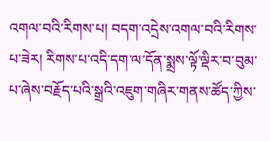འགལ་བའི་རིགས་པ། བདག་འདྲེས་འགལ་བའི་རིགས་པ་ཟེར། རིགས་པ་འདི་དག་ལ་དོན་སྨྲས་ལྟོ་ལྡིར་བ་བུམ་པ་ཞེས་བརྗོད་པའི་སྒྲའི་འཇུག་གཞིར་གནས་ཚོད་ཀྱིས་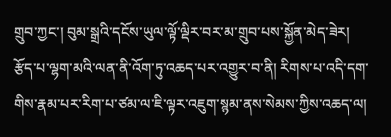གྲུབ་ཀྱང་། བུམ་སྒྲའི་དངོས་ཡུལ་ལྟོ་ལྡིར་བར་མ་གྲུབ་པས་སྐྱོན་མེད་ཟེར། རྩོད་པ་ལྷག་མའི་ལན་ནི་འོག་ཏུ་འཆད་པར་འགྱུར་བ་ནི། རིགས་པ་འདི་དག་གིས་རྣམ་པར་རིག་པ་ཙམ་ལ་ཇི་ལྟར་འཇུག་སྙམ་ནས་སེམས་ཀྱིས་འཆད་ལ།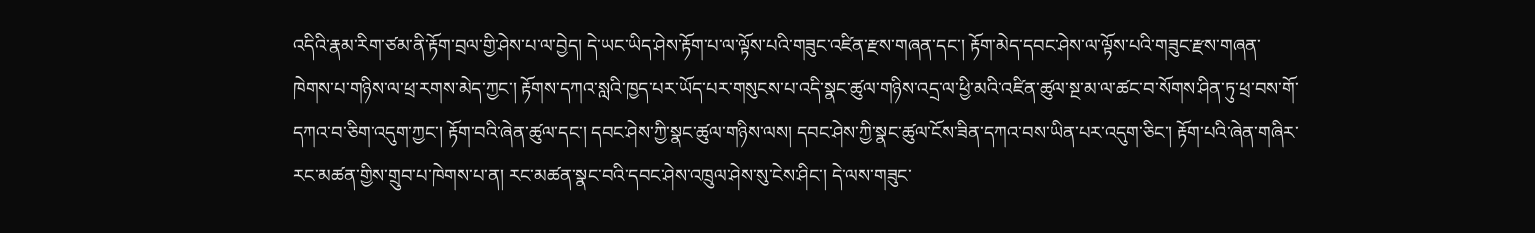འདིའི་རྣམ་རིག་ཙམ་ནི་རྟོག་བྲལ་གྱི་ཤེས་པ་ལ་བྱེད། དེ་ཡང་ཡིད་ཤེས་རྟོག་པ་ལ་ལྟོས་པའི་གཟུང་འཛིན་རྫས་གཞན་དང་། རྟོག་མེད་དབང་ཤེས་ལ་ལྟོས་པའི་གཟུང་རྫས་གཞན་ཁེགས་པ་གཉིས་ལ་ཕྲ་རགས་མེད་ཀྱང་། རྟོགས་དཀའ་སླའི་ཁྱད་པར་ཡོད་པར་གསུངས་པ་འདི་སྣང་ཚུལ་གཉིས་འདྲ་ལ་ཕྱི་མའི་འཛིན་ཚུལ་སྔ་མ་ལ་ཚང་བ་སོགས་ཤིན་ཏུ་ཕྲ་བས་གོ་དཀའ་བ་ཅིག་འདུག་ཀྱང་། རྟོག་བའི་ཞེན་ཚུལ་དང་། དབང་ཤེས་ཀྱི་སྣང་ཚུལ་གཉིས་ལས། དབང་ཤེས་ཀྱི་སྣང་ཚུལ་ངོས་ཟིན་དཀའ་བས་ཡིན་པར་འདུག་ཅིང་། རྟོག་པའི་ཞེན་གཞིར་རང་མཚན་གྱིས་གྲུབ་པ་ཁེགས་པ་ན། རང་མཚན་སྣང་བའི་དབང་ཤེས་འཁྲུལ་ཤེས་སུ་ངེས་ཤིང་། དེ་ལས་གཟུང་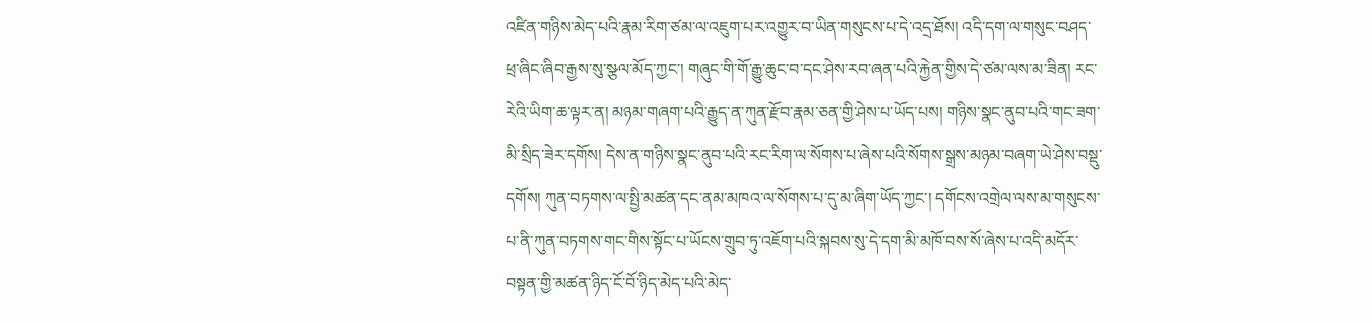འཛིན་གཉིས་མེད་པའི་རྣམ་རིག་ཙམ་ལ་འཇུག་པར་འགྱུར་བ་ཡིན་གསུངས་པ་དེ་འདྲ་ཐོས། འདི་དག་ལ་གསུང་བཤད་ཕྲ་ཞིང་ཞིབ་རྒྱས་སུ་སྩལ་མོད་ཀྱང་། གཞུང་གི་གོ་རྒྱུ་ཆུང་བ་དང་ཤེས་རབ་ཞན་པའི་རྐྱེན་གྱིས་དེ་ཙམ་ལས་མ་ཟིན། རང་རེའི་ཡིག་ཆ་ལྟར་ན། མཉམ་གཞག་པའི་རྒྱུད་ན་ཀུན་རྫོབ་རྣམ་ཅན་གྱི་ཤེས་པ་ཡོད་པས། གཉིས་སྣང་ནུབ་པའི་གང་ཟག་མི་སྲིད་ཟེར་དགོས། དེས་ན་གཉིས་སྣང་ནུབ་པའི་རང་རིག་ལ་སོགས་པ་ཞེས་པའི་སོགས་སྒྲས་མཉམ་བཞག་ཡེ་ཤེས་བསྡུ་དགོས། ཀུན་བཏགས་ལ་སྤྱི་མཚན་དང་ནམ་མཁའ་ལ་སོགས་པ་དུ་མ་ཞིག་ཡོད་ཀྱང་། དགོངས་འགྲེལ་ལས་མ་གསུངས་པ་ནི་ཀུན་བཏགས་གང་གིས་སྟོང་པ་ཡོངས་གྲུབ་ཏུ་འཇོག་པའི་སྐབས་སུ་དེ་དག་མི་མཁོ་བས་སོ་ཞེས་པ་འདི་མདོར་བསྟན་གྱི་མཚན་ཉིད་ངོ་བོ་ཉིད་མེད་པའི་མེད་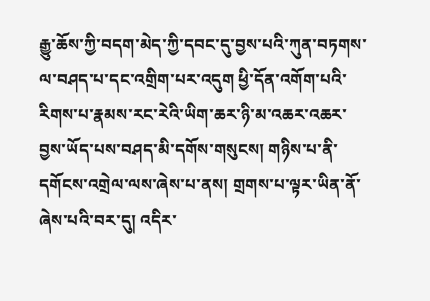རྒྱུ་ཆོས་ཀྱི་བདག་མེད་ཀྱི་དབང་དུ་བྱས་པའི་ཀུན་བཏགས་ལ་བཤད་པ་དང་འགྲིག་པར་འདུག ཕྱི་དོན་འགོག་པའི་རིགས་པ་རྣམས་རང་རེའི་ཡིག་ཆར་ཉི་མ་འཆར་འཆར་བྱས་ཡོད་པས་བཤད་མི་དགོས་གསུངས། གཉིས་པ་ནི་དགོངས་འགྲེལ་ལས་ཞེས་པ་ནས། གྲགས་པ་ལྟར་ཡིན་ནོ་ཞེས་པའི་བར་དུ། འདིར་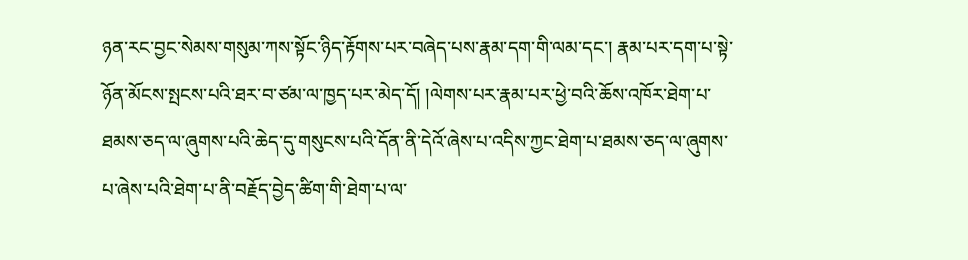ཉན་རང་བྱང་སེམས་གསུམ་ཀས་སྟོང་ཉིད་རྟོགས་པར་བཞེད་པས་རྣམ་དག་གི་ལམ་དང་། རྣམ་པར་དག་པ་སྟེ་ཉོན་མོངས་སྤངས་པའི་ཐར་བ་ཙམ་ལ་ཁྱད་པར་མེད་དོ། །ལེགས་པར་རྣམ་པར་ཕྱེ་བའི་ཆོས་འཁོར་ཐེག་པ་ཐམས་ཅད་ལ་ཞུགས་པའི་ཆེད་དུ་གསུངས་པའི་དོན་ནི་དེའོ་ཞེས་པ་འདིས་ཀྱང་ཐེག་པ་ཐམས་ཅད་ལ་ཞུགས་པ་ཞེས་པའི་ཐེག་པ་ནི་བརྗོད་བྱེད་ཚིག་གི་ཐེག་པ་ལ་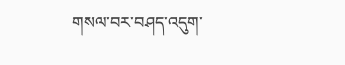གསལ་བར་བཤད་འདུག་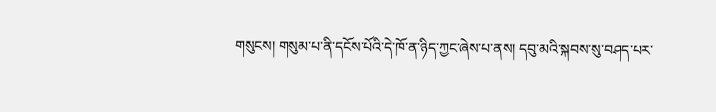གསུངས། གསུམ་པ་ནི་དངོས་པོའི་དེ་ཁོ་ན་ཉིད་ཀྱང་ཞེས་པ་ནས། དབུ་མའི་སྐབས་སུ་བཤད་པར་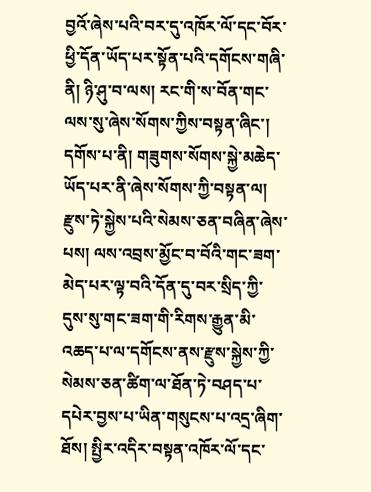བྱའོ་ཞེས་པའི་བར་དུ་འཁོར་ལོ་དང་བོར་ཕྱི་དོན་ཡོད་པར་སྟོན་པའི་དགོངས་གཞི་ནི། ཉི་ཤུ་བ་ལས། རང་གི་ས་བོན་གང་ལས་སུ་ཞེས་སོགས་ཀྱིས་བསྟན་ཞིང་། དགོས་པ་ནི། གཟུགས་སོགས་སྐྱེ་མཆེད་ཡོད་པར་ནི་ཞེས་སོགས་ཀྱི་བསྟན་ལ། རྫུས་ཏེ་སྐྱེས་པའི་སེམས་ཅན་བཞིན་ཞེས་པས། ལས་འབྲས་མྱོང་བ་བོའི་གང་ཟག་མེད་པར་ལྟ་བའི་དོན་དུ་བར་སྲིད་ཀྱི་དུས་སུ་གང་ཟག་གི་རིགས་རྒྱུན་མི་འཆད་པ་ལ་དགོངས་ནས་རྫུས་སྐྱེས་ཀྱི་སེམས་ཅན་ཚིག་ལ་ཐོན་ཏེ་བཤད་པ་དཔེར་བྱས་པ་ཡིན་གསུངས་པ་འདྲ་ཞིག་ཐོས། སྤྱིར་འདིར་བསྟན་འཁོར་ལོ་དང་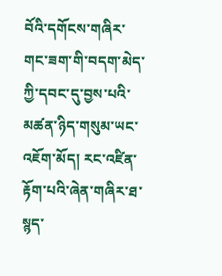བོའི་དགོངས་གཞིར་གང་ཟག་གི་བདག་མེད་ཀྱི་དབང་དུ་བྱས་པའི་མཚན་ཉིད་གསུམ་ཡང་འཇོག་མོད། རང་འཛིན་རྟོག་པའི་ཞེན་གཞིར་ཐ་སྙད་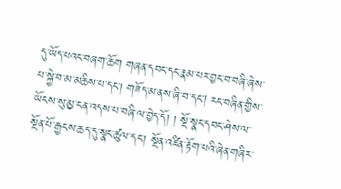དུ་ཡོད་པའང་བཞག་ཆོག གཞན་དབང་དང་རྣམ་པར་བྱང་བ་བཞི་ཞེས་པ་སྐྱེ་བ་མ་མཆིས་པ་དང་། གཟོད་མ་ནས་ཞི་བ་དང། རང་བཞིན་གྱིས་ཡོངས་སུ་མྱ་ངན་འདས་པ་བཞི་ལ་བྱེད་དོ། ། སྔོ་སྣང་དབང་ཤེས་ལ་སྔོན་པོ་རྒྱངས་ཆད་དུ་སྣང་ཚུལ་དང་། སྔོན་འཛིན་རྟོག་པའི་ཞེན་གཞིར་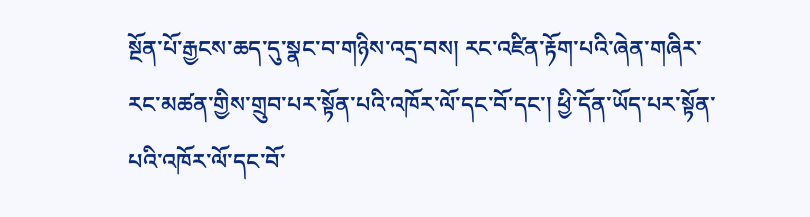སྔོན་པོ་རྒྱངས་ཆད་དུ་སྣང་བ་གཉིས་འདྲ་བས། རང་འཛིན་རྟོག་པའི་ཞེན་གཞིར་རང་མཚན་གྱིས་གྲུབ་པར་སྟོན་པའི་འཁོར་ལོ་དང་བོ་དང་། ཕྱི་དོན་ཡོད་པར་སྟོན་པའི་འཁོར་ལོ་དང་བོ་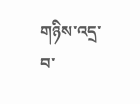གཉིས་འདྲ་བ་